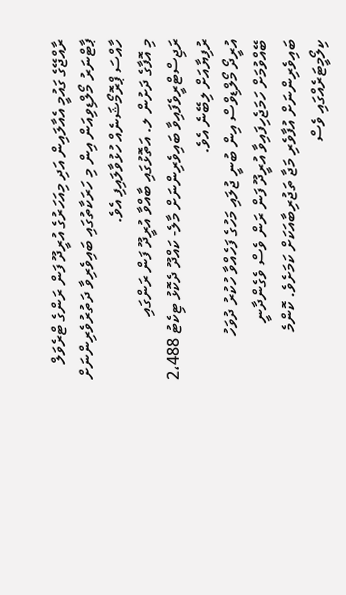ރާއްޖޭގެ ގައުމީ އެއާލައިން އަދި މިއަހަރުގެ އުރީދޫ ފަން ރަންގެ ޓްރެވަލް ޕާޓްނަރު މޯލްޑިވިއަން އިން މި ހަރަކާތުގައި ބައިވެރިވާ ދަތުރުވެރިންނަށް ހާއްސަ ޕްރޮމޯޝަނެއް ހުޅުވާލައިފި އެވެ.
މި އޮފާގެ ދަށުން ލ. އަތޮޅުގައި ބާއްވާ އުރީދޫ ފަން ރަންގައި ރަޖިސްޓްރީވެފައިވާ ބައިވެރިންނަށް މާލެ- ކައްދޫ ދެކޮޅު ޓިކެޓު 2،488 ރުފިޔާއަށް ލިބޭނެ އެވެ.
އުރީދޯ މޯލްޑިވްސް އިން ބުނީ ޖުލައި މަހުގެ ފަހެއްވާ ހުކުރު ދުވަހު ބޭއްވުމަށް ހަމަޖެހިފައިވާ އުރީދޫ ފަން ރަން ވެސް ވެގެންދާނީ ބައިވެރިންނަށް އުފާވެރި މަޖާ ތަޖުރިބާއަކަށް ކަމަށެވެ. ކޮންމެ ކިލޯމީޓަރެއްގައި ވެސް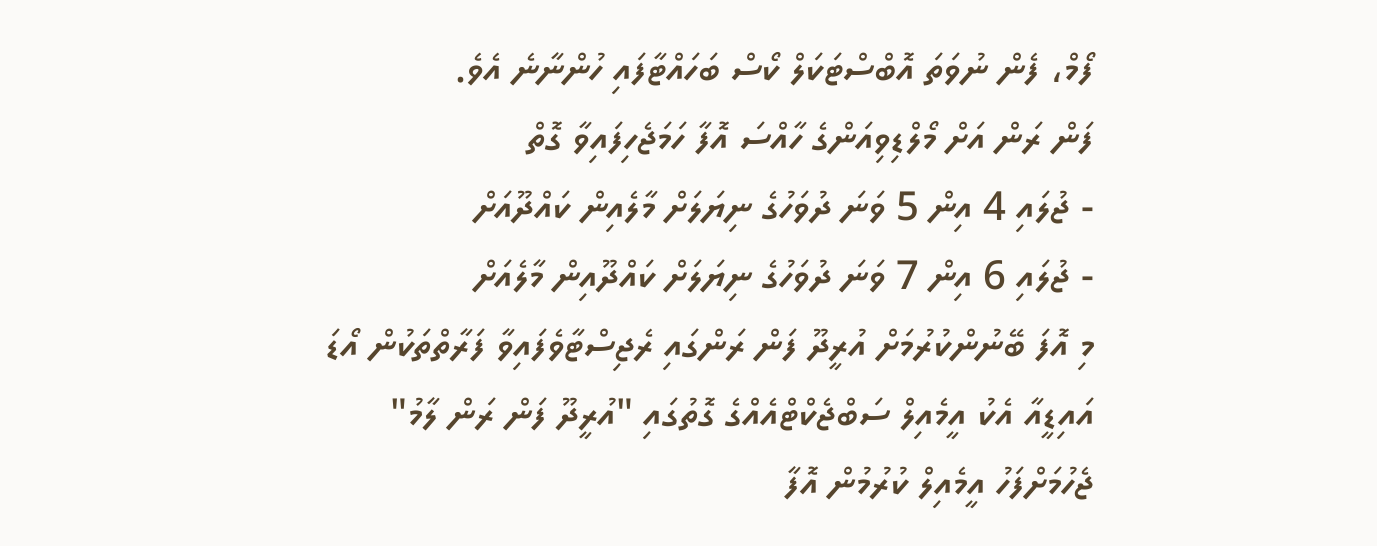ފޯމް، ފެން ނުވަތަ އޮބްސްޓަކަލް ކޯސް ބަހައްޓާފައި ހުންނާނެ އެވެ.
ފަން ރަން އަށް މޯލްޑިވިއަންގެ ހާއްސަ އޮފާ ހަމަޖެހިފައިވާ ގޮތް
- ޖުލައި 4 އިން 5 ވަނަ ދުވަހުގެ ނިޔަލަށް މާލެއިން ކައްދޫއަށް
- ޖުލައި 6 އިން 7 ވަނަ ދުވަހުގެ ނިޔަލަށް ކައްދޫއިން މާލެއަށް
މި އޮފަ ބޭނުންކުރުމަށް އުރީދޫ ފަން ރަންގައި ރެޖިސްޓާވެފައިވާ ފަރާތްތަކުން އޯޑަ އައިޑީއާ އެކު އީމެއިލް ސަބްޖެކްޓްއެއްގެ ގޮތުގައި "އުރީދޫ ފަން ރަން ލާމު" ޖެހުމަށްފަހު އީމެއިލް ކުރުމުން އޮފާ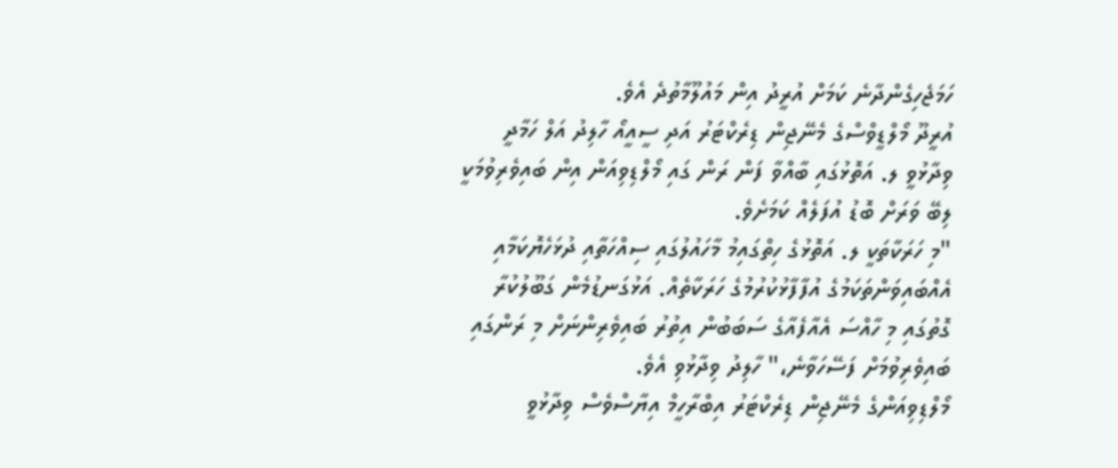ހަމަޖެހިގެންދާނެ ކަމަށް އުރީދު އިން މައުލޫމާތުދެ އެވެ.
އުރީދޫ މޯލްޑީވްސްގެ މެނޭޖިން ޑިރެކްޓަރު އަދި ސީއީއޯ ހާލިދު އަލް ހަމާދީ ވިދާޅުވީ ލ. އަތޮޅުގައި ބާއްވާ ފަން ރަން ގައި މޯލްޑިވިއަން އިން ބައިވެރިވުމަކީ ލިބޭ ވަރަށް ބޮޑު އުފަލެއް ކަމަށެވެ.
"މި ހަރަކާތަކީ ލ. އަތޮޅުގެ ހިތްގައިމު މާހައުލުގައި ސިއްހަތާއި ދުޅަހެޔޮކަމާއި އެއްބައިވަންތަކަމުގެ އުފާފާޅުކުރުމުގެ ހަރަކާތެއް. އަޅުގަނޑުމެން ގަބޫލުކުރާ ގޮތުގައި މި ހާއްސަ އެއާފެއާގެ ސަބަބުން އިތުރު ބައިވެރިންނަށް މި ރަންގައި ބައިވެރިވުމަށް ފަސޭހަވާނެ،" ހާލިދު ވިދާޅުވި އެވެ.
މޯލްޑިވިއަންގެ މެނޭޖިން ޑިރެކްޓަރު އިބްރާހީމް އިޔާސްވެސް ވިދާޅުވީ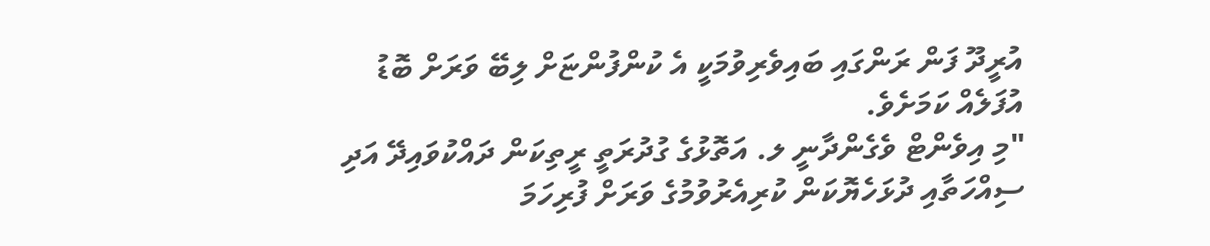އުރީދޫ ފަން ރަންގައި ބައިވެރިވުމަކީ އެ ކުންފުންޏަށް ލިބޭ ވަރަށް ބޮޑު އުފަލެއް ކަމަށެވެ.
"މި އިވެންޓް ވެގެންދާނީ ލ. އަތޮޅުގެ ގުދުރަތީ ރީތިކަން ދައްކުވައިދޭ އަދި ސިއްހަތާއި ދުޅަހެޔޮކަން ކުރިއެރުވުމުގެ ވަރަށް ފުރިހަމަ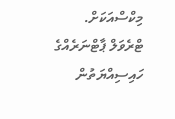މިކްސްއަކަށް. ޓްރެވަލް ޕާޓްނަރެއްގެ ހައިސިއްޔަތުން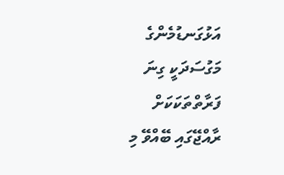އަޅުގަނޑުމެންގެ މަގުސަދަކީ ގިނަ ފަރާތްތަކަކަށް ރާއްޖޭގައި ބޭއްވޭ މި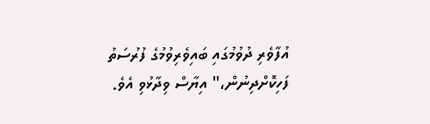އުފާވެރި ދުވުމުގައި ބައިވެރިވުމުގެ ފުރުސަތު ފަހިކޮށްދިނުން،" އިޔާސް ވިދާޅުވި އެވެ.